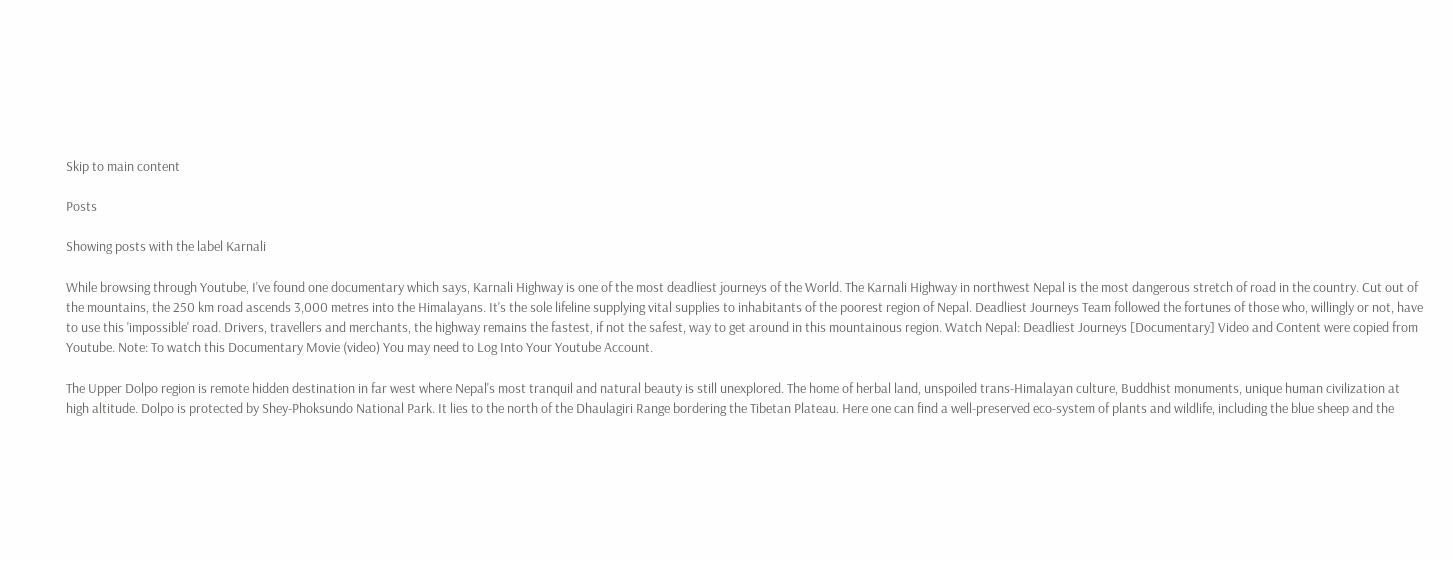Skip to main content

Posts

Showing posts with the label Karnali

While browsing through Youtube, I've found one documentary which says, Karnali Highway is one of the most deadliest journeys of the World. The Karnali Highway in northwest Nepal is the most dangerous stretch of road in the country. Cut out of the mountains, the 250 km road ascends 3,000 metres into the Himalayans. It's the sole lifeline supplying vital supplies to inhabitants of the poorest region of Nepal. Deadliest Journeys Team followed the fortunes of those who, willingly or not, have to use this 'impossible' road. Drivers, travellers and merchants, the highway remains the fastest, if not the safest, way to get around in this mountainous region. Watch Nepal: Deadliest Journeys [Documentary] Video and Content were copied from Youtube. Note: To watch this Documentary Movie (video) You may need to Log Into Your Youtube Account.

The Upper Dolpo region is remote hidden destination in far west where Nepal's most tranquil and natural beauty is still unexplored. The home of herbal land, unspoiled trans-Himalayan culture, Buddhist monuments, unique human civilization at high altitude. Dolpo is protected by Shey-Phoksundo National Park. It lies to the north of the Dhaulagiri Range bordering the Tibetan Plateau. Here one can find a well-preserved eco-system of plants and wildlife, including the blue sheep and the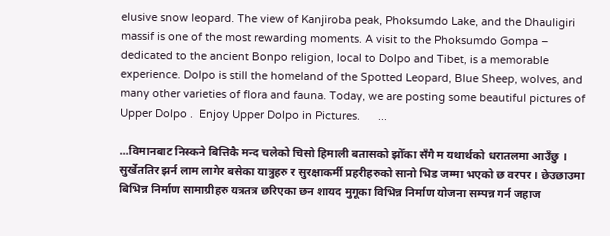elusive snow leopard. The view of Kanjiroba peak, Phoksumdo Lake, and the Dhauligiri massif is one of the most rewarding moments. A visit to the Phoksumdo Gompa – dedicated to the ancient Bonpo religion, local to Dolpo and Tibet, is a memorable experience. Dolpo is still the homeland of the Spotted Leopard, Blue Sheep, wolves, and many other varieties of flora and fauna. Today, we are posting some beautiful pictures of Upper Dolpo .  Enjoy Upper Dolpo in Pictures.      ...

...विमानबाट निस्कने बित्तिकै मन्द चलेको चिसो हिमाली बतासको झोँका सँगै म यथार्थको धरातलमा आउँछु । सुर्खेततिर झर्न लाम लागेर बसेका यात्रुहरु र सुरक्षाकर्मी प्रहरीहरुको सानो भिड जम्मा भएको छ वरपर । छेउछाउमा बिभिन्न निर्माण सामाग्रीहरु यत्रतत्र छरिएका छन शायद मुगूका विभिन्न निर्माण योजना सम्पन्न गर्न जहाज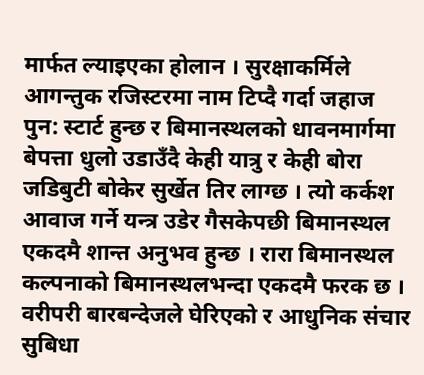मार्फत ल्याइएका होलान । सुरक्षाकर्मिले आगन्तुक रजिस्टरमा नाम टिप्दै गर्दा जहाज पुन: स्टार्ट हुन्छ र बिमानस्थलको धावनमार्गमा बेपत्ता धुलो उडाउँदै केही यात्रु र केही बोरा जडिबुटी बोकेर सुर्खेत तिर लाग्छ । त्यो कर्कश आवाज गर्ने यन्त्र उडेर गैसकेपछी बिमानस्थल एकदमै शान्त अनुभव हुन्छ । रारा बिमानस्थल कल्पनाको बिमानस्थलभन्दा एकदमै फरक छ । वरीपरी बारबन्देजले घेरिएको र आधुनिक संचार सुबिधा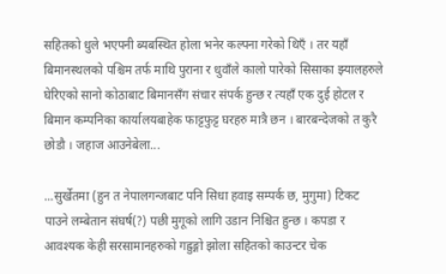सहितको धुले भएपनी ब्यबस्थित होला भनेर कल्पना गरेको थिएँ । तर यहाँ बिमानस्थलको पश्चिम तर्फ माथि पुराना र धुवाँले कालो पारेको सिसाका झ्यालहरुले घेरिएको सानो कोठाबाट बिमानसँग संचार संपर्क हुन्छ र त्यहाँ एक दुई होटल र बिमान कम्पनिका कार्यालयबाहेक फाट्टफुट्ट घरहरु मात्रै छन । बारबन्देजको त कुरै छोडौ । जहाज आउनेबेला...

...सुर्खेतमा (हुन त नेपालगन्जबाट पनि सिधा हवाइ सम्पर्क छ, मुगुमा) टिकट पाउने लम्बेतान संघर्ष(?) पछी मुगूको लागि उडान निश्चित हुन्छ । कपडा र आवश्यक केही सरसामानहरुको गह्रुङ्गो झोला सहितको काउन्टर चेक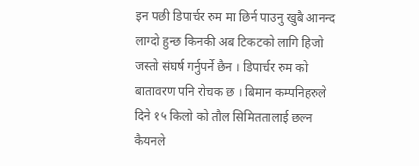इन पछी डिपार्चर रुम मा छिर्न पाउनु खुबै आनन्द लाग्दो हुन्छ किनकी अब टिकटको लागि हिजो जस्तो संघर्ष गर्नुपर्ने छैन । डिपार्चर रुम को बातावरण पनि रोचक छ । बिमान कम्पनिहरुले दिने १५ किलो को तौल सिमिततालाई छल्न कैयनले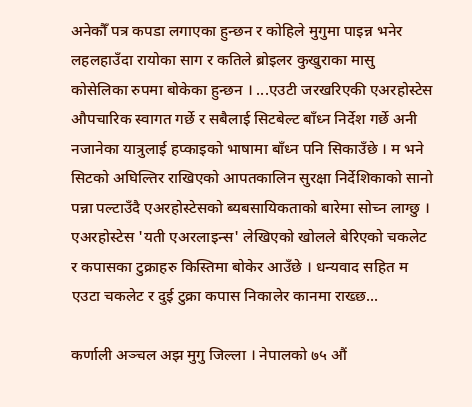अनेकौँ पत्र कपडा लगाएका हुन्छन र कोहिले मुगुमा पाइन्न भनेर लहलहाउँदा रायोका साग र कतिले ब्रोइलर कुखुराका मासु कोसेलिका रुपमा बोकेका हुन्छन । ...एउटी जरखरिएकी एअरहोस्टेस औपचारिक स्वागत गर्छे र सबैलाई सिटबेल्ट बाँध्न निर्देश गर्छे अनी नजानेका यात्रुलाई हप्काइको भाषामा बाँध्न पनि सिकाउँछे । म भने सिटको अघिल्तिर राखिएको आपतकालिन सुरक्षा निर्देशिकाको सानो पन्ना पल्टाउँदै एअरहोस्टेसको ब्यबसायिकताको बारेमा सोच्न लाग्छु । एअरहोस्टेस 'यती एअरलाइन्स' लेखिएको खोलले बेरिएको चकलेट र कपासका टुक्राहरु किस्तिमा बोकेर आउँछे । धन्यवाद सहित म एउटा चकलेट र दुई टुक्रा कपास निकालेर कानमा राख्छ...

कर्णाली अञ्चल अझ मुगु जिल्ला । नेपालको ७५ औं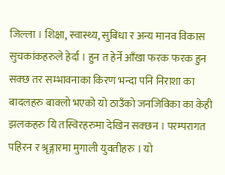जिल्ला । शिक्षा, स्वास्थ्य, सुबिधा र अन्य मानव विकास सुचकांकहरुले हेर्दा । हुन त हेर्ने आँखा फरक फरक हुन सक्छ तर सम्भावनाका किरण भन्दा पनि निराशा का बादलहरु बाक्लो भएको यो ठाउँको जनजिविका का केही झलकहरु यि तस्विरहरुमा देखिन सक्छन । परम्परागत पहिरन र श्रृङ्गारमा मुगाली युवतीहरु । यो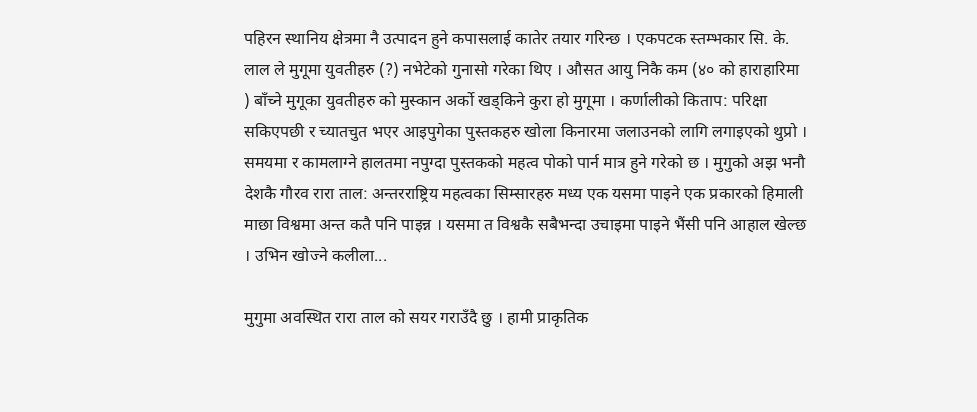पहिरन स्थानिय क्षेत्रमा नै उत्पादन हुने कपासलाई कातेर तयार गरिन्छ । एकपटक स्तम्भकार सि. के. लाल ले मुगूमा युवतीहरु (?) नभेटेको गुनासो गरेका थिए । औसत आयु निकै कम (४० को हाराहारिमा ) बाँच्ने मुगूका युवतीहरु को मुस्कान अर्को खड्किने कुरा हो मुगूमा । कर्णालीको किताप: परिक्षा सकिएपछी र च्यातचुत भएर आइपुगेका पुस्तकहरु खोला किनारमा जलाउनको लागि लगाइएको थुप्रो । समयमा र कामलाग्ने हालतमा नपुग्दा पुस्तकको महत्व पोको पार्न मात्र हुने गरेको छ । मुगुको अझ भनौ देशकै गौरव रारा ताल: अन्तरराष्ट्रिय महत्वका सिम्सारहरु मध्य एक यसमा पाइने एक प्रकारको हिमाली माछा विश्वमा अन्त कतै पनि पाइन्न । यसमा त विश्वकै सबैभन्दा उचाइमा पाइने भैंसी पनि आहाल खेल्छ । उभिन खोज्ने कलीला...

मुगुमा अवस्थित रारा ताल को सयर गराउँदै छु । हामी प्राकृतिक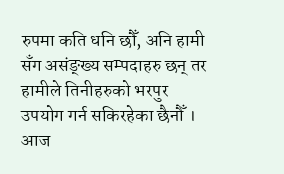रुपमा कति धनि छौँ, अनि हामी सँग असंङ्ख्य सम्पदाहरु छन् तर हामीले तिनीहरुको भरपुर उपयोग गर्न सकिरहेका छैनौँ । आज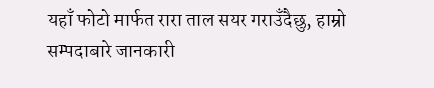यहाँ फोटो मार्फत रारा ताल सयर गराउँदैछु, हाम्रो सम्पदाबारे जानकारी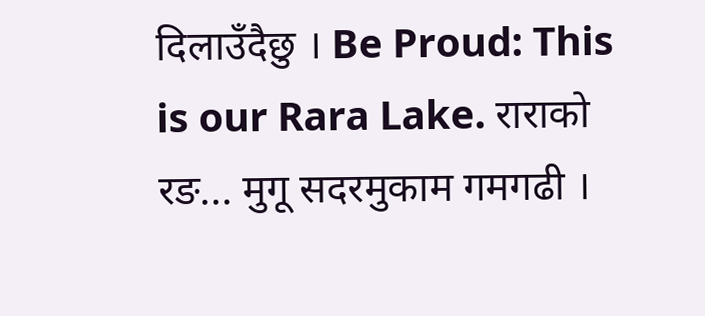दिलाउँदैछु । Be Proud: This is our Rara Lake. राराको रङ... मुगू सदरमुकाम गमगढी ।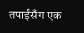तपाईंसँग एक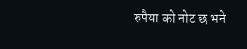रुपैया को नोट छ भने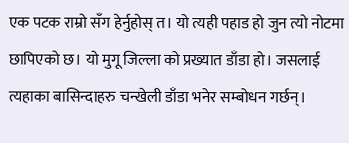एक पटक राम्रो सँग हेर्नुहोस् त। यो त्यही पहाड हो जुन त्यो नोटमा छापिएको छ। यो मुगू जिल्ला को प्रख्यात डाँडा हो। जसलाई त्यहाका बासिन्दाहरु चन्खेली डाँडा भनेर सम्बोधन गर्छन्।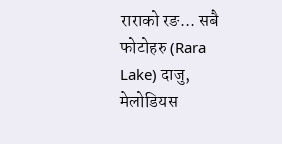राराको रङ... सबै फोटोहरु (Rara Lake) दाजु, मेलोडियस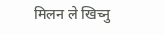मिलन ले खिच्नु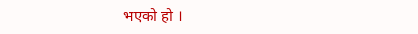भएको हो ।